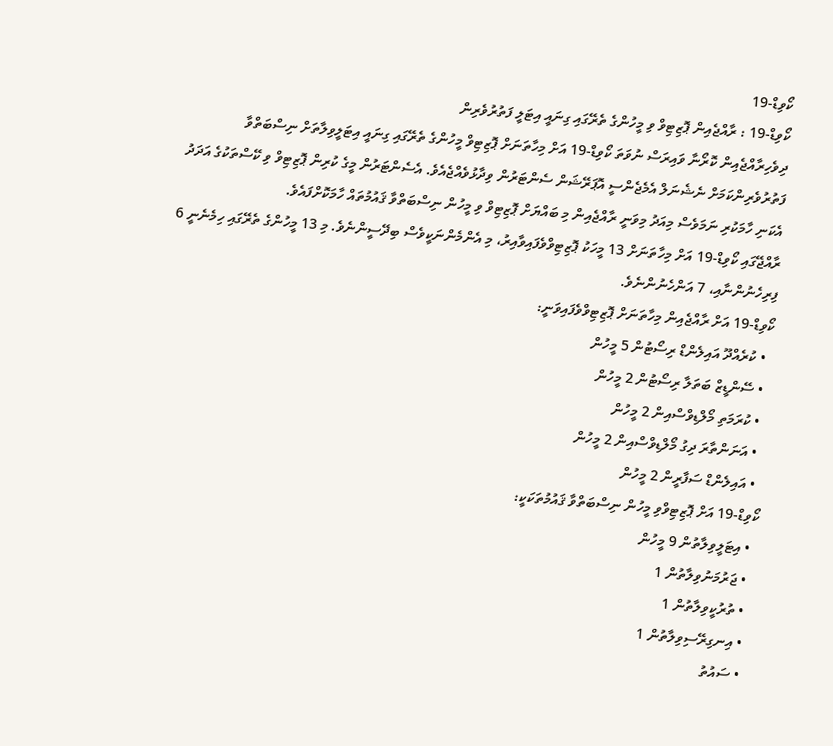ކޯވިޑް-19
ކޯވިޑް-19 : ރާއްޖެއިން ޕޮޒިޓިވް ވި މީހުންގެ ތެރޭގައި ގިނައީ އިޓަލީ ފަތުރުވެރިން
ދިވެހިރާއްޖެއިން ކޮރޯނާ ވައިރަސް ނުވަތަ ކޯވިޑް-19 އަށް މިހާތަނަށް ޕޮޒިޓިވް މީހުންގެ ތެރޭގައި ގިނައީ އިޓަލީވިލާތަށް ނިސްބަތްވާ ފަތުރުވެރިންކަމަށް ނެޝެނަލް އެމެޖެންސީ އޮޕަރޭޝަން ސެންޓަރުން ވިދާޅުވެއްޖެއެވެ. އެސެންޓަރުން މީގެ ކުރިން ޕޮޒިޓިވް ވި ކޭސްތަކުގެ އަދަދު އެކަނި ހާމަކުރި ނަމަވެސް މިއަދު މިވަނީ ރާއްޖެއިން މި ބައްޔަށް ޕޮޒިޓިވް ވި މީހުން ނިސްބަތްވާ ޤައުމުތައް ހާމަކޮށްފައެވެ.
ރާއްޖޭގައި ކޯވިޑް-19 އަށް މިހާތަނަށް 13 މީހަކު ޕޮޒިޓިވްވެފައިވާއިރު، މި އެންމެންނަކީވެސް ބިދޭސީންނެވެ. މި 13 މީހުންގެ ތެރޭގައި ހިމެނެނީ 6 ފިރިހެނުންނާއި، 7 އަންހެނުންނެވެ.
ކޯވިޑް-19 އަށް ރާއްޖެއިން މިހާތަނަށް ޕޮޒިޓިވްވެފައިވަނީ:
  • ކުރެއްދޫ އައިލެންޑް ރިސޯޓުން 5 މީހުން
  • ސޭންޑީޒް ބަތަލާ ރިސޯޓުން 2 މީހުން
  • ކުރަމަތި މޯލްޑިވްސްއިން 2 މީހުން
  • އަނަންތާރަ ދިގު މޯލްޑިވްސްއިން 2 މީހުން
  • އައިލެންޑް ސަފާރީން 2 މީހުން
ކޯވިޑް-19 އަށް ޕޮޒިޓިވްވި މީހުން ނިސްބަތްވާ ޤައުމުތަކަކީ:
  • އިޓަލީވިލާތުން 9 މީހުން
  • ޖަރުމަނުވިލާތުން 1
  • ތުރުކީވިލާތުން 1
  • އިނގިރޭސިވިލާތުން 1
  • ސައުތު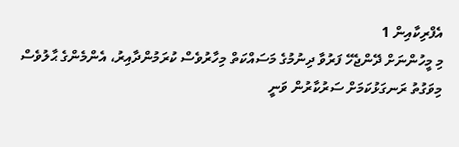އެފްރިކާއިން 1
މި މީހުންނަށް ދޭންޖެހޭ ފަރުވާ ދިނުމުގެ މަސައްކަތް މިހާރުވެސް ކުރަމުންދާއިރު، އެންމެންގެ ޙާލުވެސް މިވަގުތު ރަނގަޅުކަމަށް ސަރުކާރުން ވަނީ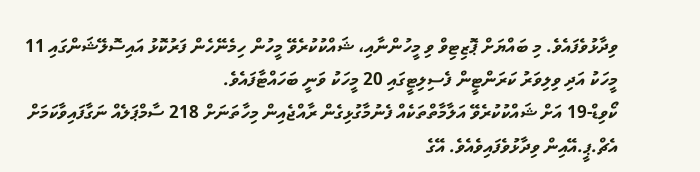ވިދާޅުވެފައެވެ. މި ބައްޔަށް ޕޮޒިޓިވް ވި މީހުންނާއި، ޝައްކުކުރެވޭ މީހުން ހިމެނޭހެން ފަރުކޮޅު އައިސޮލޭޝަންގައި 11 މީހަކު އަދި ވިލިވަރު ކަރަންޓީން ފެސިލިޓީގައި 20 މީހަކު ވަނީ ބަހައްޓާފައެވެ.
ކޯވިޑް-19 އަށް ޝައްކުކުރެވޭ އަލާމާތްތަކެއް ފެނުމާގުޅިގެން ރާއްޖެއިން މިހާތަނަށް 218 ސާމްޕަލެއް ނަގާފައިވާކަމަށް އެޗް.ޕީ.އޭއިން ވިދާޅުވެފައިވެއެވެ. އޭގެ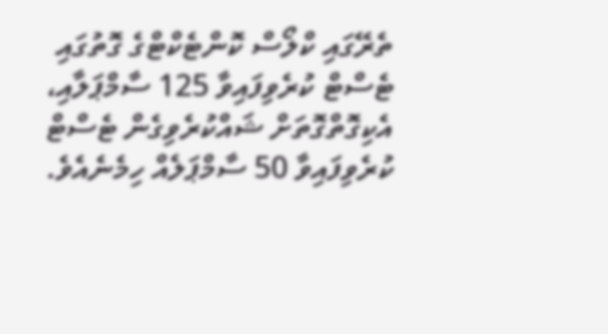ތެރޭގައި ކްލޯސް ކޮންޓެކްޓްގެ ގޮތުގައި ޓެސްޓް ކުރެވިފައިވާ 125 ސާމްޕަލާއި، އެކިގޮތްގޮތަށް ޝައްކުރެވިގެން ޓެސްޓް ކުރެވިފައިވާ 50 ސާމްޕަލެއް ހިމެނެއެވެ.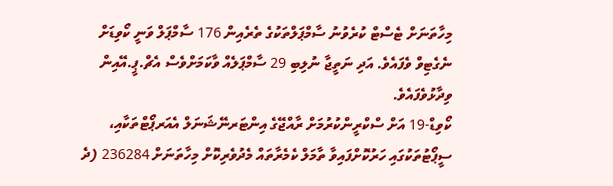މިހާތަނަށް ޓެސްޓް ކުރެވުނު ސާމްޕަލްތަކުގެ ތެރެއިން 176 ސާމްޕަލް ވަނީ ކޯވިޑަށް ނެގެޓިވް ވެފައެވެ. އަދި ނަތީޖާ ނުލިބި 29 ސާމްޕަލެއް ވާކަމަށްވެސް އެޗް.ޕީ.އޭއިން ވިދާޅުވެފައެވެ.
ކޯވިޑް-19 އަށް ސްކްރީންކުރުމަށް ރާއްޖޭގެ އިންޓަރނޭޝަނަލް އެއަރޕޯޓްތަކާއި، ސީޕޯޓުތަކުގައި ހަރުކޮށްފައިވާ ތާމަލް ކެމެރާތައް މެދުވެރިކޮށް މިހާތަނަށް 236284 (ދެ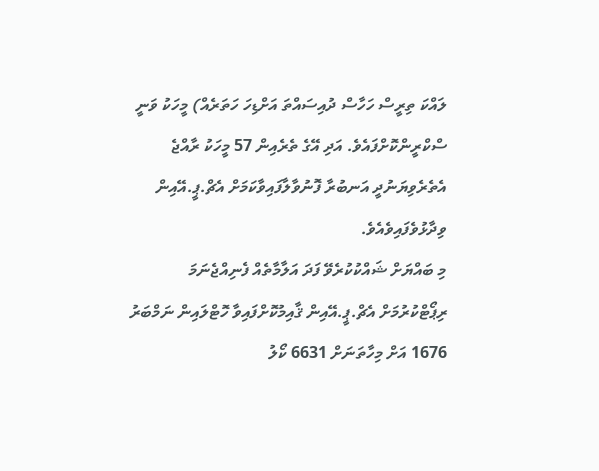ލައްކަ ތިރީސް ހަހާސް ދުއިސައްތަ އަށްޑިހަ ހަތަރެއް) މީހަކު ވަނީ ސްކްރީންކޮށްފައެވެ. އަދި އޭގެ ތެރެއިން 57 މީހަކު ރާއްޖެ އެތެރެވިޔަނުދީ އަނބުރާ ފޮނުވާލާފައިވާކަމަށް އެޗް.ޕީ.އޭއިން ވިދާޅުވެފައިވެއެވެ.
މި ބައްޔަށް ޝައްކުކުރެވޭ ފަދަ އަލާމާތެއް ފެނިއްޖެނަމަ ރިޕޯޓްކުރުމަށް އެޗް.ޕީ.އޭއިން ޤާއިމުކޮށްފައިވާ ހޮޓްލައިން ނަމްބަރު 1676 އަށް މިހާތަނަށް 6631 ކޯލު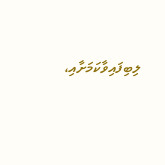ލިބިފައިވާކަމަށާއި،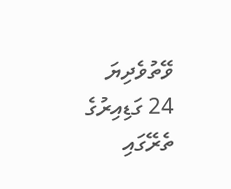ވޭތުވެދިޔަ 24 ގަޑިއިރުގެ ތެރޭގައި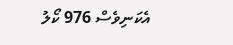އެކަނިވެސް 976 ކޯލު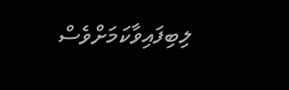ލިބިފައިވާކަމަށްވެސް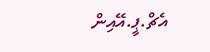އެޗް.ޕީ.އޭއިން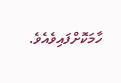ހާމަކޮށްފައިވެއެވެ.